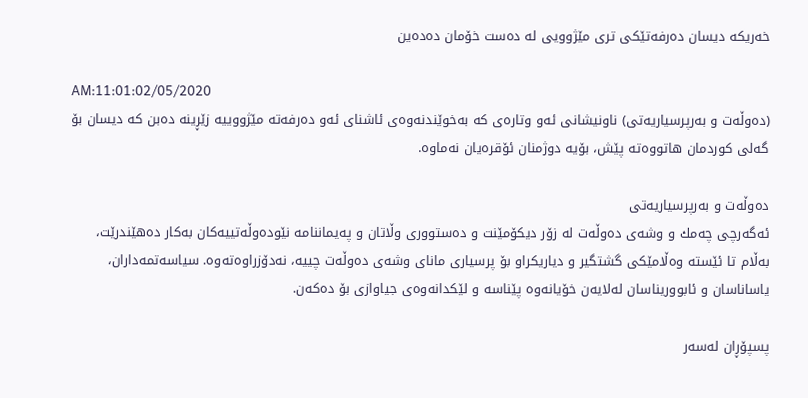خه‌ریكه‌ دیسان ده‌رفه‌تێكی تری مێژوویی له‌ ده‌ست خۆمان ده‌ده‌ین

AM:11:01:02/05/2020
(ده‌وڵه‌ت و به‌رپرسیاریه‌تی) ناونیشانی ئه‌و وتاره‌ی كه‌ به‌خوێندنه‌وه‌ی ئاشنای ئه‌و ده‌رفه‌ته‌ مێژووییه‌ زێڕینه‌ ده‌بن كه‌ دیسان بۆ گه‌لی كوردمان ھاتووه‌ته‌ پێش، بۆیه‌ دوژمنان ئۆقره‌یان نه‌ماوه‌.

ده‌وڵه‌ت و به‌رپرسیاریه‌تی
ئه‌گه‌رچی چه‌مك و وشه‌ی ده‌وڵه‌ت له‌ زۆر دیكۆمێنت و ده‌ستووری وڵاتان و په‌یماننامه‌ نێوده‌وڵه‌تییه‌كان به‌كار ده‌ھێندرێت، به‌ڵام تا ئێسته‌ وه‌ڵامێكی گشتگیر و دیاریكراو بۆ پرسیاری مانای وشه‌ی ده‌وڵه‌ت چییه‌، نه‌دۆزراوه‌ته‌وه‌. سیاسه‌تمه‌داران، یاساناسان و ئابووریناسان له‌لایه‌ن خۆیانه‌وه‌ پێناسه‌ و لێكدانه‌وه‌ی جیاوازی بۆ ده‌كه‌ن.

پسپۆڕان له‌سه‌ر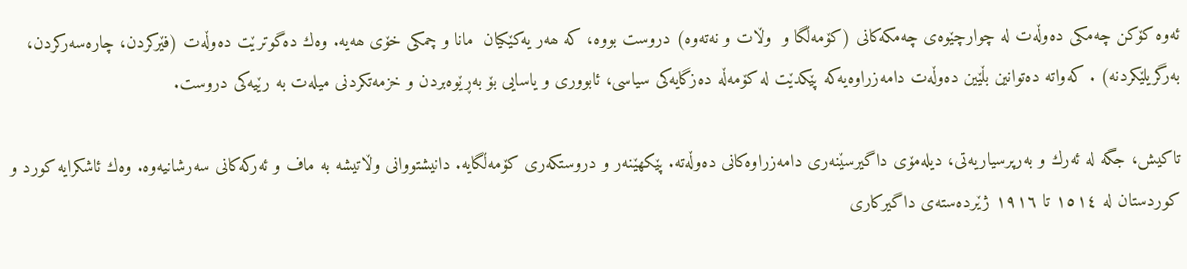ئه‌وه‌ كۆكن چه‌مكی ده‌وڵه‌ت له‌ چوارچێوه‌ی چه‌مكه‌كانی (كۆمه‌ڵگا و  وڵات و نه‌ته‌وه‌) دروست بووه‌، كه‌ ھه‌ر یه‌كێكیان  مانا و چمكی خۆی ھه‌یه‌. وه‌ك ده‌گوترێت ده‌وڵه‌ت (فێركردن، چاره‌سه‌ركردن، به‌رگریلێكردنه‌) . كه‌واته‌ ده‌توانین بڵێین ده‌وڵه‌ت دامه‌زراوه‌یه‌كه‌ پێكدێت له‌ كۆمه‌ڵه‌ ده‌زگایه‌كی سیاسی، ئابووری و یاسایی بۆ به‌ڕێوه‌بردن و خزمه‌تكردنی میله‌ت به‌ رێیه‌كی دروست.

تاكیش، جگه‌ له‌ ئه‌رك و به‌رپرسیاریه‌تی، دیله‌مۆی داگیرسێنه‌ری دامه‌زراوه‌كانی ده‌وڵه‌ته‌. پێكھێنه‌ر و دروستكه‌ری كۆمه‌ڵگایه‌. دانیشتووانی وڵاتیشه‌ به‌ ماف و ئه‌ركه‌كانی سه‌رشانیه‌وه‌. وه‌ك ئاشكرایه‌ كورد و كوردستان له‌ ١٥١٤ تا ١٩١٦ ژێرده‌سته‌ی داگیركاری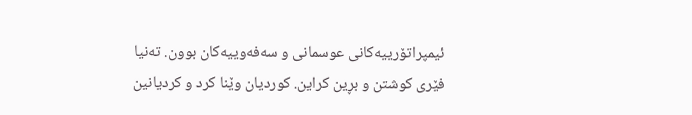ئیمپراتۆرییه‌كانی عوسمانی و سه‌فه‌وییه‌كان بوون. ته‌نیا فێری كوشتن و بڕین كراین. كوردیان وێنا كرد و كردیانین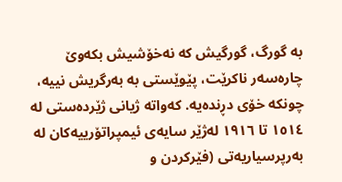به‌ گورگ، گورگیش كه‌ نه‌خۆشیش بكه‌وێ چاره‌سه‌ر ناكرێت، پێوێستی به‌ به‌رگریش نییه‌، چونكه‌ خۆی دڕنده‌یه‌. كه‌واته‌ ژیانی ژێرده‌ستی له‌ ١٥١٤ تا ١٩١٦ له‌ژێر سایه‌ی ئیمپراتۆرییه‌كان له‌ به‌رپرسیاریه‌تی (فێركردن و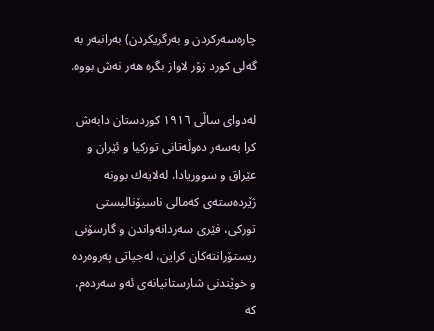چاره‌سه‌ركردن و به‌رگریكردن) به‌رانبه‌ر به‌ گه‌لی كورد زۆر لاواز بگره‌ ھه‌ر نه‌ش بووه‌.

له‌دوای ساڵی ١٩١٦ كوردستان دابه‌ش كرا به‌سه‌ر ده‌وڵه‌تانی توركیا و ئێران و عێراق و سووریادا. له‌لایه‌ك بوونه‌ ژێرده‌سته‌ی كه‌مالی ناسیۆنالیستی توركی، فێری سه‌ردانه‌واندن و گارسۆنی ریستۆرانته‌كان كراین، له‌جیاتی په‌روه‌رده‌ و خوێندنی شارستانیانه‌ی ئه‌و سه‌رده‌م، كه‌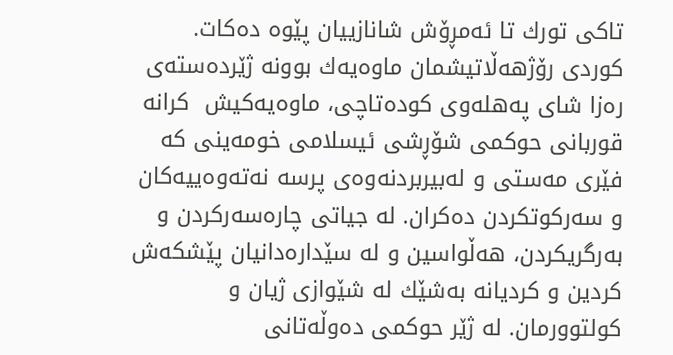تاكی تورك تا ئه‌مڕۆش شانازییان پێوه‌ ده‌كات. كوردی رۆژھه‌ڵاتیشمان ماوه‌یه‌ك بوونه‌ ژێرده‌سته‌ی ره‌زا شای په‌ھله‌وی كوده‌تاچی، ماوه‌یه‌كیش  كرانه‌ قوربانی حوكمی شۆڕشی ئیسلامی خومه‌ینی كه‌ فێری مه‌ستی و له‌بیربردنه‌وه‌ی پرسه‌ نه‌ته‌وه‌ییه‌كان و سه‌ركوتكردن ده‌كران. له‌ جیاتی چاره‌سه‌ركردن و به‌رگریكردن، ھه‌ڵواسین و له‌ سێداره‌دانیان پێشكه‌ش كردین و كردیانه‌ به‌شێك له‌ شێوازی ژیان و كولتوورمان. له‌ ژێر حوكمی ده‌وڵه‌تانی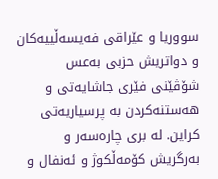سووریا و عێراقی فه‌یسه‌ڵییه‌كان و دواتریش حزبی به‌عس شۆڤێنی فێری جاشایه‌تی و ھه‌ستنه‌كردن به‌ پرسیاریه‌تی كراین. له‌ بری چاره‌سه‌ر و به‌رگریش كۆمه‌ڵكوژ و ئه‌نفال و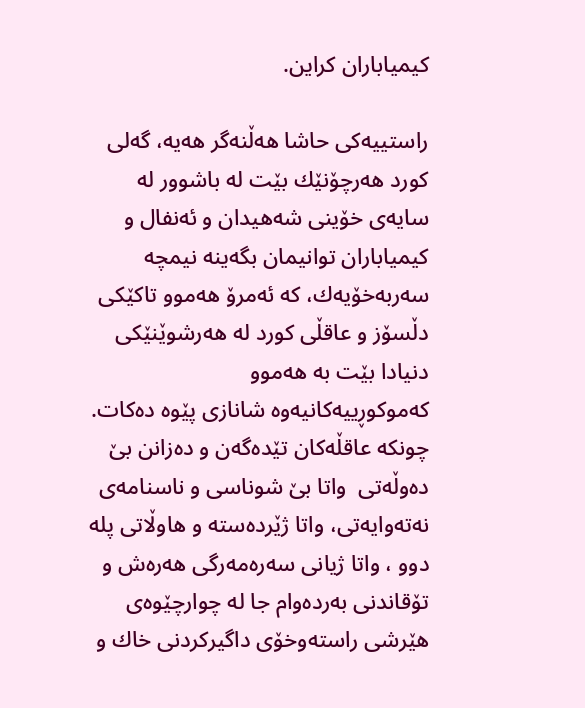كیمیاباران كراین.

راستییه‌كی حاشا ھه‌ڵنه‌گر ھه‌یه‌، گه‌لی  كورد ھه‌رچۆنێك بێت له‌ باشوور له‌ سایه‌ی خۆینی شه‌ھیدان و ئه‌نفال و كیمیاباران توانیمان بگه‌ینه‌ نیمچه‌ سه‌ربه‌خۆیه‌ك، كه‌ ئه‌مرۆ ھه‌موو تاكێكی دڵسۆز و عاقڵی كورد له‌ ھه‌رشوێنێكی دنیادا بێت به‌ ھه‌موو كه‌موكوڕییه‌كانیه‌وه‌ شانازی پێوه‌ ده‌كات. چونكه‌ عاقڵه‌كان تێده‌گه‌ن و ده‌زانن بێ ده‌وڵه‌تی  واتا بێ شوناسی و ناسنامه‌ی نه‌ته‌وایه‌تی، واتا ژێرده‌سته‌ و ھاوڵاتی پله‌ دوو ، واتا ژیانی سه‌ره‌مه‌رگی ھه‌ره‌ش و تۆقاندنی به‌رده‌وام جا له‌ چوارچێوه‌ی ھێرشی راسته‌وخۆی داگیركردنی خاك و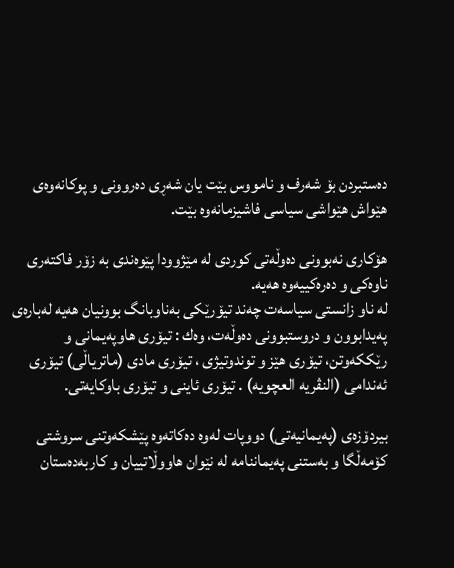ده‌ستبردن بۆ شه‌رف و نامووس بێت یان شه‌ڕی ده‌روونی و پوكانه‌وه‌ی ھێواش ھێواشی سیاسی فاشیزمانه‌وه‌ بێت.

هۆكاری نه‌بوونی ده‌وڵه‌تی كوردی له‌ مێژوودا پێوه‌ندی به‌ زۆر فاكته‌ری ناوه‌كی و ده‌ره‌كییه‌وه‌ ھه‌یه‌.
له‌ ناو زانستی سیاسه‌ت چه‌ند تیۆرێكی به‌ناوبانگ بوونیان هه‌یه‌ له‌باره‌ی په‌یدابوون و دروستبوونی ده‌وڵه‌ت، وه‌ك : تیۆری ھاوپه‌یمانی و رێككه‌وتن، تیۆری ھێز و توندوتیژی ، تیۆری مادی (ماتریاڵی) تیۆری ئه‌ندامی (النڤریه‌ العچویه‌) . تیۆری ئاینی و تیۆری باوكایه‌تی.

بیردۆزه‌ی (په‌یمانیه‌تی) دووپات له‌وه‌ ده‌كاته‌وه‌ پێشكه‌وتنی سروشتی كۆمه‌ڵگا و به‌ستنی په‌یماننامه‌ له‌ نێوان هاووڵاتییان و كاربه‌ده‌ستان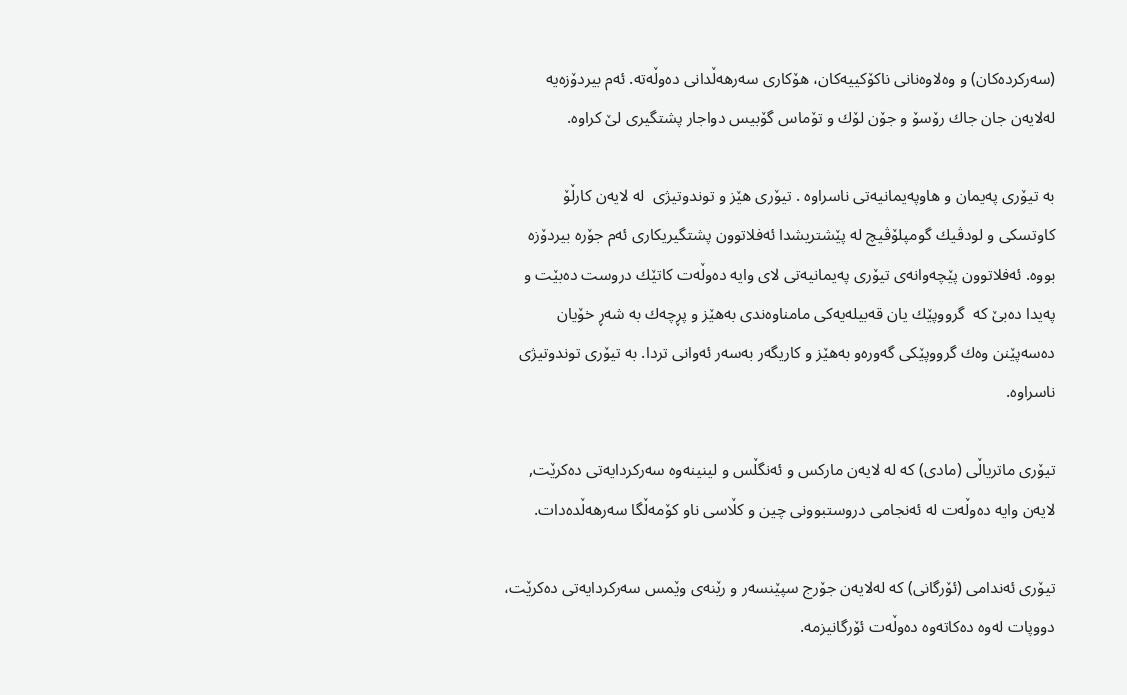(سه‌ركرده‌كان) و وه‌لاوه‌نانی ناكۆكییه‌كان، ھۆكاری سه‌رھه‌ڵدانی ده‌وڵه‌ته‌. ئه‌م بیردۆزه‌یه‌ له‌لایه‌ن جان جاك رۆسۆ و جۆن لۆك و تۆماس گۆبیس دواجار پشتگیری لێ كراوه‌.

به‌ تیۆری په‌یمان و ھاوپه‌یمانیه‌تی ناسراوه‌ . تیۆری ھێز و توندوتیژی  له‌ لایه‌ن كارڵۆ كاوتسكی و لودڤیك گومپلۆڤیچ له‌ پێشتریشدا ئه‌فلاتوون پشتگیریكاری ئه‌م جۆره‌ بیردۆزه‌ بووه‌. ئه‌فلاتوون پێچه‌وانه‌ی تیۆری په‌یمانیه‌تی لای وایه‌ ده‌وڵه‌ت كاتێك دروست ده‌بێت و په‌یدا ده‌بێ كه‌  گرووپێك یان قه‌بیله‌یه‌كی مامناوه‌ندی به‌هێز و پڕچه‌ك به‌ شه‌ڕ خۆیان ده‌سه‌پێنن وه‌ك گرووپێكی گه‌وره‌و به‌هێز و كاریگه‌ر به‌سه‌ر ئه‌وانی تردا. به‌ تیۆری توندوتیژی ناسراوه‌.

تیۆری ماتریاڵی (مادی) كه‌ له‌ لایه‌ن ماركس و ئه‌نگڵس و لینینه‌وه‌ سه‌ركردایه‌تی ده‌كرێت, لایه‌ن وایه‌ ده‌وڵه‌ت له‌ ئه‌نجامی دروستبوونی چین و كڵاسی ناو كۆمه‌ڵگا سه‌رھه‌ڵده‌دات.

تیۆری ئه‌ندامی (ئۆرگانی) كه‌ له‌لایه‌ن جۆرج سپێنسه‌ر و رێنه‌ی وێمس سه‌ركردایه‌تی ده‌كرێت، دووپات له‌وه‌ ده‌كاته‌وه‌ ده‌وڵه‌ت ئۆرگانیزمه‌.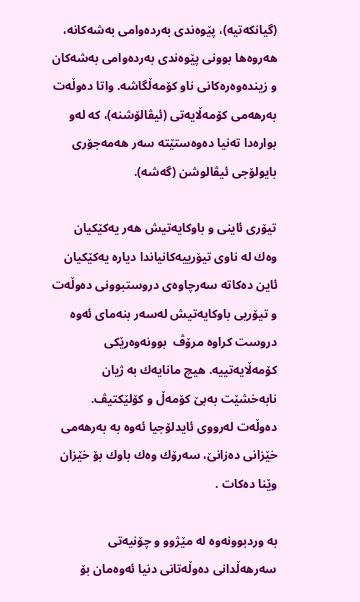(گیانكه‌تیه‌)، پێوه‌ندی به‌رده‌وامی به‌شه‌كانه‌، ھه‌روه‌ھا بوونی پێوه‌ندی به‌رده‌وامی به‌شه‌كان و زینده‌وه‌ره‌كانی ناو كۆمه‌ڵگاشه‌. واتا ده‌وڵه‌ت به‌رھه‌می كۆمه‌ڵایه‌تی (ئیڤالۆشنه‌)، كه‌ له‌و بواره‌دا ته‌نیا ده‌وه‌ستێته‌ سه‌ر ھه‌مه‌جۆری بایولۆجی ئیڤالوشن (گه‌شه‌).

تیۆری ئاینی و باوكایه‌تیش ھه‌ر یه‌كێكیان وه‌ك له‌ ناوی تیۆرییه‌كانیاندا دیاره‌ یه‌كێكیان ئاین ده‌كاته‌ سه‌رچاوه‌ی دروستبوونی ده‌وڵه‌ت و تیۆریی باوكایه‌تیش له‌سه‌ر بنه‌مای ئه‌وه‌ دروست كراوه‌ مرۆڤ  بوونه‌وه‌رێكی كۆمه‌ڵایه‌تییه‌. ھیچ مانایه‌ك به‌ ژیان نابه‌خشێت به‌بێ كۆمه‌ڵ و كۆلێكتیڤ. ده‌وڵه‌ت له‌رووی ئایدلۆجیا ئه‌وه‌ به‌ به‌رھه‌می خێزانی ده‌زانێ، سه‌رۆك وه‌ك باوك بۆ خێزان وێنا ده‌كات .

به‌ وردبوونه‌وه‌ له‌ مێژوو و چۆنیه‌تی سه‌رھه‌ڵدانی ده‌وڵه‌تانی دنیا ئه‌وه‌مان بۆ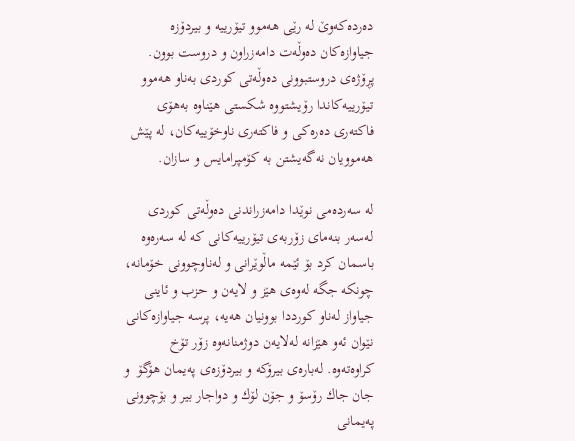ده‌رده‌كه‌وێ له‌ رێی ھه‌موو تیۆرییه‌ و بیردۆزه‌ جیاوازه‌كان ده‌وڵه‌ت دامه‌زراون و دروست بوون. پڕۆژه‌ی دروستبوونی ده‌وڵه‌تی كوردی به‌ناو ھه‌موو تیۆرییه‌كاندا رۆیشتووه‌ شكستی ھێناوه‌ به‌ھۆی فاكته‌ری ده‌ره‌كی و فاكته‌ری ناوخۆییه‌كان، له‌ پێش ھه‌موویان نه‌گه‌یشتن به‌ كۆمپرامایس و سازان.

له‌ سه‌رده‌می نوێدا دامه‌زراندنی ده‌وڵه‌تی كوردی له‌سه‌ر بنه‌مای زۆربه‌ی تیۆرییه‌كانی كه‌ له‌ سه‌ره‌وه‌ باسمان كرد بۆ ئێمه‌ ماڵوێرانی و له‌ناوچوونی خۆمانه‌، چونكه‌ جگه‌ له‌وه‌ی ھێز و لایه‌ن و حزب و ئاینی جیاواز له‌ناو كورددا بوونیان ھه‌یه‌، پرسه‌ جیاوازه‌كانی نێوان ئه‌و ھێزانه‌ له‌لایه‌ن دوژمنانه‌وه‌ زۆر تۆخ كراوه‌ته‌وه‌. له‌باره‌ی بیرۆكه‌ و بیردۆزه‌ی په‌یمان ھۆگۆ  و جان جاك رۆسۆ و جۆن لۆك و دواجار بیر و بۆچوونی په‌یمانی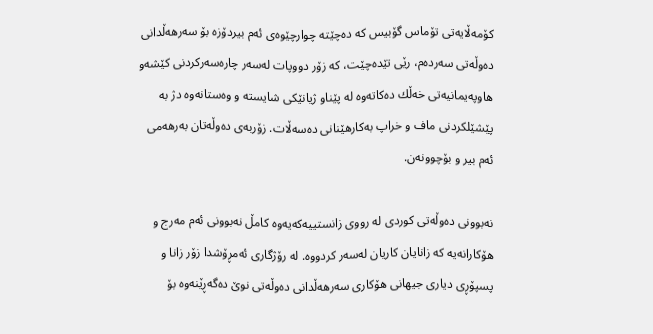كۆمه‌ڵایه‌تی تۆماس گۆبیس كه‌ ده‌چێته‌ چوارچێوه‌ی ئه‌م بیردۆزه‌ بۆ سه‌رھه‌ڵدانی ده‌وڵه‌تی سه‌رده‌م، رێی تێده‌چێت، كه‌ زۆر دووپات له‌سه‌ر چاره‌سه‌ركردنی كێشه‌و ھاوپه‌یمانیه‌تی خه‌ڵك ده‌كاته‌وه‌ له‌ پێناو ژیانێكی شایسته‌ و وه‌ستانه‌وه‌ دژ به‌ پێشێلكردنی ماف و خراپ به‌كارھێنانی ده‌سه‌ڵات. زۆربه‌ی ده‌وڵه‌تان به‌رھه‌می ئه‌م بیر و بۆچوونه‌ن.

نه‌بوونی ده‌وڵه‌تی كوردی له‌ رووی زانستییه‌كه‌یه‌وه‌ كامڵ نه‌بوونی ئه‌م مه‌رج و هۆكارانه‌یه‌ كه‌ زانایان كاریان له‌سه‌ر كردووه‌. له‌ رۆژگاری ئه‌مڕۆشدا زۆر زانا و پسپۆڕی دیاری جیھانی ھۆكاری سه‌رھه‌ڵدانی ده‌وڵه‌تی نوێ ده‌گه‌ڕێنه‌وه‌ بۆ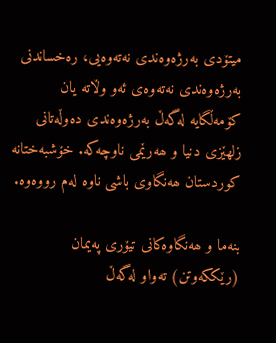میتۆدی به‌رژه‌وه‌ندی نه‌ته‌وه‌یی، ره‌خساندنی به‌رژه‌وه‌ندی نه‌ته‌وه‌ی ئه‌و وڵاته‌ یان كۆمه‌ڵگایه‌ له‌گه‌ڵ به‌رژه‌وه‌ندی ده‌وڵه‌تانی زلھێزی دنیا و ھه‌رێمی ناوچه‌كه‌. خۆشبه‌ختانه‌ كوردستان ھه‌نگاوی باشی ناوه‌ له‌م رووه‌وه‌.

بنه‌ما و ھه‌نگاوه‌كانی تیۆری په‌یمان (رێككه‌وتن) ته‌واو له‌گه‌ڵ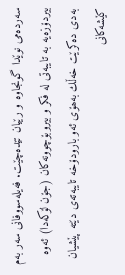سه‌رده‌می نوێدا گونجاوه‌ و رێیان تێده‌چێت. فه‌یله‌سووفانی سه‌ر به‌م بیردۆزه‌یه‌ به‌ تایبه‌تی له‌ فكر و بیروبۆچوونه‌كان (جۆن لۆكه‌دا) ئه‌وه‌ به‌دی ده‌كرێت خه‌ڵك به‌ھۆی ئه‌و بارودۆخه‌ تایبه‌ته‌ی دێته‌ پێشیان كێشه‌كانی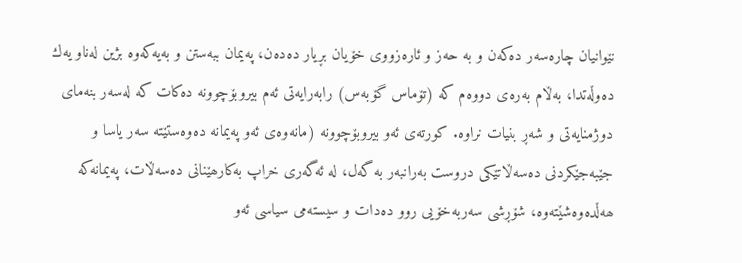نێوانیان چاره‌سه‌ر ده‌كه‌ن و به‌ حه‌ز و ئاره‌زووی خۆیان بڕیار ده‌ده‌ن، په‌یمان ببه‌ستن و به‌یه‌كه‌وه‌ بژین له‌ناو یه‌ك ده‌وڵه‌تدا، به‌ڵام به‌ره‌ی دووه‌م كه‌ (تۆماس گۆبه‌س) رابه‌رایه‌تی ئه‌م بیروبۆچوونه‌ ده‌كات كه‌ له‌سه‌ر بنه‌مای دوژمنایه‌تی و شه‌ڕ بنیات نراوه‌. كورته‌ی ئه‌و بیروبۆچوونه‌ (مانه‌وه‌ی ئه‌و په‌یمانه‌ ده‌وه‌ستێته‌ سه‌ر یاسا و جێبه‌جێكردنی ده‌سه‌ڵاتێكی دروست به‌رانبه‌ر به‌ گه‌ل، له‌ ئه‌گه‌ری خراپ به‌كارھێنانی ده‌سه‌ڵات، په‌یمانه‌كه‌ ھه‌ڵده‌وه‌شێته‌وه‌، شۆڕشی سه‌ربه‌خۆیی روو ده‌دات و سیسته‌می سیاسی ئه‌و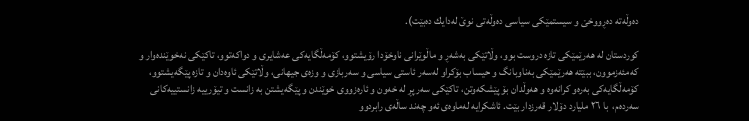ده‌وڵه‌ته‌ ده‌ڕووخێ و سیستمێكی سیاسی ده‌وڵه‌تی نوێ له‌دایك ده‌بێت).

كوردستان له‌ ھه‌رێمێكی تازه‌ دروست بوو، وڵاتێكی به‌شه‌ڕ و ماڵوێرانی ناوخۆدا رۆیشتوو، كۆمه‌ڵگایه‌كی عه‌شایری و دواكه‌توو، تاكێكی نه‌خوێنده‌وار و كه‌مئه‌زموون، ببێته‌ ھه‌رێمێكی به‌ناوبانگ و حیساب بۆكراو له‌سه‌ر ئاستی سیاسی و سه‌ربازی و وزه‌ی جیھانی، وڵاتێكی ئاوه‌دان و تازه‌ پێگه‌یشتوو، كۆمه‌ڵگایه‌كی به‌ره‌و كرانه‌وه‌ و ھه‌وڵدان بۆ پێشكه‌وتن، تاكێكی سه‌ر پڕ له‌ خه‌ون و ئاره‌زووی خوێندن و پێگه‌یشتن به‌ زانست و تیۆرییه‌ زانستییه‌كانی سه‌رده‌م،  با ٢٦ ملیارد دۆلار قه‌رزدار بێت. ئاشكرایه‌ له‌ماوه‌ی ئه‌و چه‌ند ساڵه‌ی رابردوو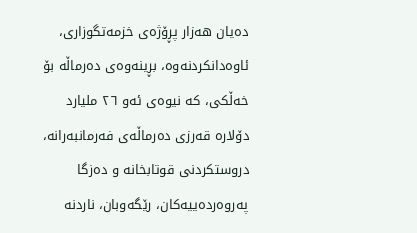ده‌یان ھه‌زار پڕۆژه‌ی خزمه‌تگوزاری، ئاوه‌دانكردنه‌وه‌، بڕینه‌وه‌ی ده‌رماڵه‌ بۆ خه‌ڵكی، كه‌ نیوه‌ی ئه‌و ٢٦ ملیارد دۆلاره‌ قه‌رزی ده‌رماڵه‌ی فه‌رمانبه‌رانه‌، دروستكردنی قوتابخانه‌ و ده‌زگا په‌روه‌رده‌ییه‌كان، رێگه‌وبان، ناردنه‌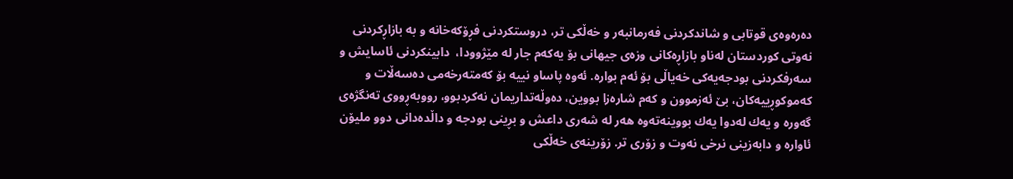ده‌ره‌وه‌ی قوتابی و شاندكردنی فه‌رمانبه‌ر و خه‌ڵكی تر، دروستكردنی فڕۆكه‌خانه‌ و به‌ بازاڕكردنی نه‌وتی كوردستان له‌ناو بازاڕه‌كانی وزه‌ی جیھانی بۆ یه‌كه‌م جار له‌ مێژوودا،  دابینكردنی ئاسایش و سه‌رفكردنی بودجه‌یه‌كی خه‌یاڵی بۆ ئه‌م بواره‌. ئه‌وه‌ پاساو نییه‌ بۆ كه‌مته‌رخه‌می ده‌سه‌ڵات و كه‌موكوڕییه‌كان، بێ ئه‌زموون و كه‌م شاره‌زا بووین، ده‌وڵه‌تداریمان نه‌كردبوو، رووبه‌ڕووی ته‌نگژه‌ی گه‌وره‌ و یه‌ك له‌دوا یه‌ك بووینه‌ته‌وه‌ ھه‌ر له‌ شه‌ری داعش و بڕینی بودجه‌ و داڵده‌دانی دوو ملیۆن ئاواره‌ و دابه‌زینی نرخی نه‌وت و زۆری تر. زۆرینه‌ی خه‌ڵكی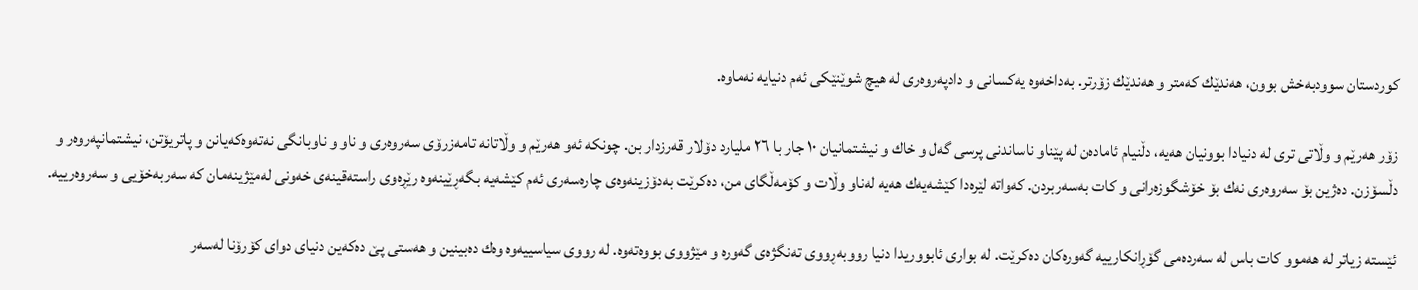كوردستان سوودبه‌خش بوون، ھه‌ندێك كه‌متر و ھه‌ندێك زۆرتر. به‌داخه‌وه‌ یه‌كسانی و دادپه‌روه‌ری له‌ ھیچ شوێنێكی ئه‌م دنیایه‌ نه‌ماوه‌.

زۆر ھه‌رێم و وڵاتی تری له‌ دنیادا بوونیان ھه‌یه‌، دڵنیام ئاماده‌ن له‌ پێناو ناساندنی پرسی گه‌ل و خاك و نیشتمانیان ١٠ جار با ٢٦ ملیارد دۆلار قه‌رزدار بن. چونكه‌ ئه‌و ھه‌رێم و وڵاتانه‌ تامه‌زرۆی سه‌روه‌ری و ناو و ناوبانگی نه‌ته‌وه‌كه‌یانن و پاتریۆتن، نیشتمانپه‌روه‌ر و دڵسۆزن. ده‌ژین بۆ سه‌روه‌ری نه‌ك بۆ خۆشگوزه‌رانی و كات به‌سه‌ربردن. كه‌واته‌ لێره‌دا كێشه‌یه‌ك ھه‌یه‌ له‌ناو وڵات و كۆمه‌ڵگای من، ده‌كرێت به‌دۆزینه‌وه‌ی چاره‌سه‌ری ئه‌م كێشه‌یه‌ بگه‌ڕێینه‌وه‌ رێڕه‌وی راسته‌قینه‌ی خه‌ونی له‌مێژینه‌مان كه‌ سه‌ربه‌خۆیی و سه‌روه‌رییه‌.

ئێسته‌ زیاتر له‌ ھه‌موو كات باس له‌ سه‌رده‌می گۆڕانكارییه‌ گه‌وره‌كان ده‌كرێت. له‌ بواری ئابووریدا دنیا رووبه‌ڕووی ته‌نگژه‌ی گه‌وره‌ و مێژووی بووه‌ته‌وه‌. له‌ رووی سیاسییه‌وه‌ وه‌ك ده‌بینین و ھه‌ستی پێ ده‌كه‌ین دنیای دوای كۆرۆنا له‌سه‌ر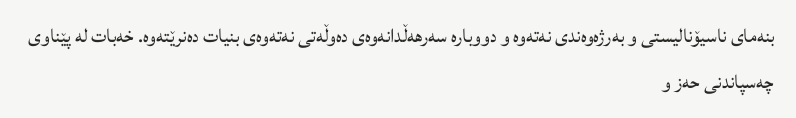بنه‌مای ناسیۆنالیستی و به‌رژه‌وه‌ندی نه‌ته‌وه‌ و دووباره‌ سه‌رھه‌ڵدانه‌وه‌ی ده‌وڵه‌تی نه‌ته‌وه‌ی بنیات ده‌نرێته‌وه‌. خه‌بات له‌ پێناوی چه‌سپاندنی حه‌ز و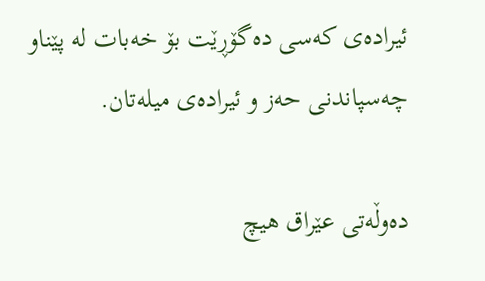ئیراده‌ی كه‌سی ده‌گۆڕێت بۆ خه‌بات له‌ پێناو چه‌سپاندنی حه‌ز و ئیراده‌ی میله‌تان.

ده‌وڵه‌تی عێراق ھیچ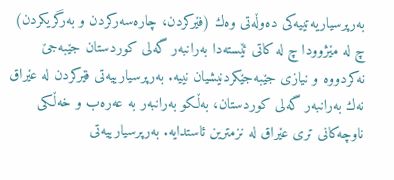به‌رپرسیاریه‌تییه‌كی ده‌وڵه‌تی وه‌ك (فێركردن، چاره‌سه‌ركردن و به‌رگریكردن)  چ له‌ مێژوودا چ له‌ كاتی ئێسته‌دا به‌رانبه‌ر گه‌لی كوردستان جێبه‌جێ نه‌كردووه‌ و نیازی جێبه‌جێكردنیشیان نییه‌. به‌رپرسیارییه‌تی فێركردن له‌ عێراق نه‌ك به‌رانبه‌ر گه‌لی كوردستان، به‌ڵكو به‌رانبه‌ر به‌ عه‌ره‌ب و خه‌ڵكی ناوچه‌كانی تری عێراق له‌ نزمترین ئاستدایه‌. به‌رپرسیارییه‌تی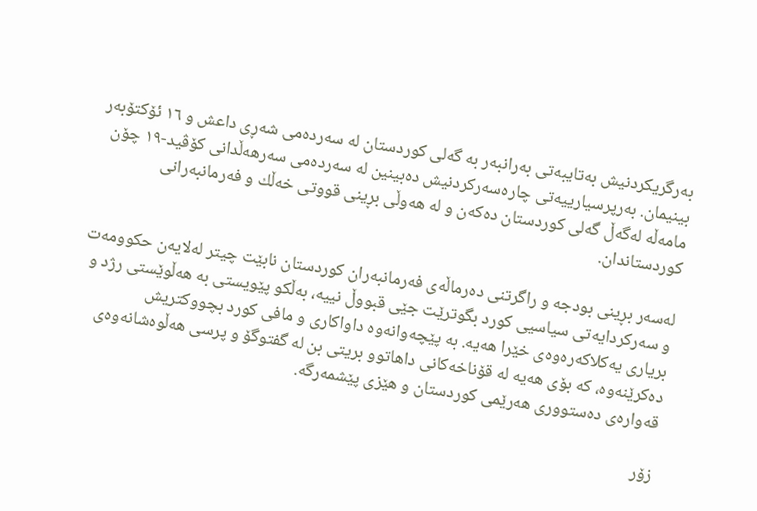به‌رگریكردنیش به‌تایبه‌تی به‌رانبه‌ر به‌ گه‌لی كوردستان له‌ سه‌رده‌می شه‌ڕی داعش و ١٦ ئۆكتۆبه‌ر بینیمان. به‌رپرسیارییه‌تی چاره‌سه‌ركردنیش ده‌بینین له‌ سه‌رده‌می سه‌رھه‌ڵدانی كۆڤید-١٩ چۆن مامه‌ڵه‌ له‌گه‌ڵ گه‌لی كوردستان ده‌كه‌ن و له‌ ھه‌وڵی بڕینی قووتی خه‌ڵك و فه‌رمانبه‌رانی كوردستاندان.

له‌سه‌ر بڕینی بودجه‌ و راگرتنی ده‌رماڵه‌ی فه‌رمانبه‌ران كوردستان نابێت چیتر له‌لایه‌ن حكوومه‌ت و سه‌ركردایه‌تی سیاسیی كورد بگوترێت جێی قبووڵ نییه‌، به‌ڵكو پێویستی به‌ ھه‌ڵوێستی رژد و بریاری یه‌كلاكه‌ره‌وه‌ی خێرا ھه‌یه‌. به‌ پێچه‌وانه‌وه‌ داواكاری و مافی كورد بچووكتریش ده‌كرێنه‌وه‌، كه‌ بۆی ھه‌یه‌ له‌ قۆناخه‌كانی داھاتوو بریتی بن له‌ گفتوگۆ و پرسی ھه‌ڵوه‌شانه‌وه‌ی قه‌واره‌ی ده‌ستووری ھه‌رێمی كوردستان و ھێزی پێشمه‌رگه‌.

زۆر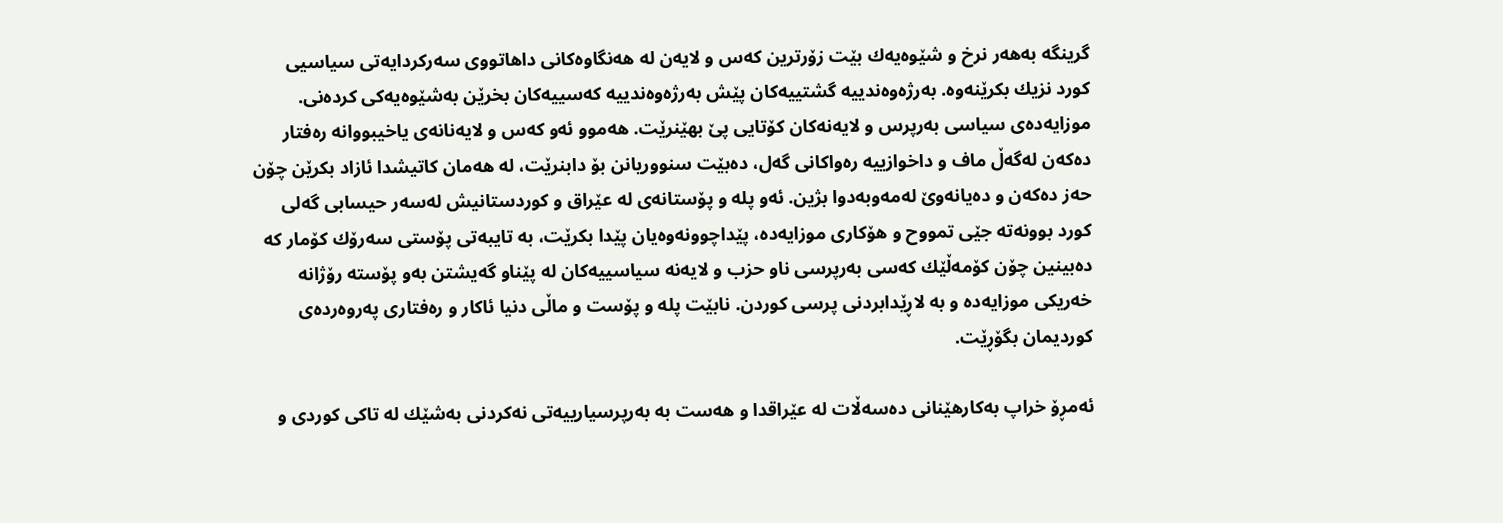گرینگه‌ به‌ھه‌ر نرخ و شێوه‌یه‌ك بێت زۆرترین كه‌س و لایه‌ن له‌ ھه‌نگاوه‌كانی داھاتووی سه‌ركردایه‌تی سیاسیی كورد نزیك بكرێنه‌وه‌. به‌رژه‌وه‌ندییه‌ گشتییه‌كان پێش به‌رژه‌وه‌ندییه‌ كه‌سییه‌كان بخرێن به‌شێوه‌یه‌كی كرده‌نی. موزایه‌ده‌ی سیاسی به‌رپرس و لایه‌نه‌كان كۆتایی پێ بھێنرێت. ھه‌موو ئه‌و كه‌س و لایه‌نانه‌ی یاخیبووانه‌ ره‌فتار ده‌كه‌ن له‌گه‌ڵ ماف و داخوازییه‌ ره‌واكانی گه‌ل، ده‌بێت سنووریانن بۆ دابنرێت، له‌ ھه‌مان كاتیشدا ئازاد بكرێن چۆن حه‌ز ده‌كه‌ن و ده‌یانه‌وێ له‌مه‌وبه‌دوا بژین. ئه‌و پله‌ و پۆستانه‌ی له‌ عێراق و كوردستانیش له‌سه‌ر حیسابی گه‌لی كورد بوونه‌ته‌ جێی تمووح و ھۆكاری موزایه‌ده‌، پێداچوونه‌وه‌یان پێدا بكرێت، به‌ تایبه‌تی پۆستی سه‌رۆك كۆمار كه‌ ده‌بینین چۆن كۆمه‌ڵێك كه‌سی به‌رپرسی ناو حزب و لایه‌نه‌ سیاسییه‌كان له‌ پێناو گه‌یشتن به‌و پۆسته‌ رۆژانه‌ خه‌ریكی موزایه‌ده‌ و به‌ لاڕێدابردنی پرسی كوردن. نابێت پله‌ و پۆست و ماڵی دنیا ئاكار و ره‌فتاری په‌روه‌رده‌ی كوردیمان بگۆڕێت.

ئه‌مڕۆ خراپ به‌كارھێنانی ده‌سه‌ڵات له‌ عێراقدا و ھه‌ست به‌ به‌رپرسیارییه‌تی نه‌كردنی به‌شێك له‌ تاكی كوردی و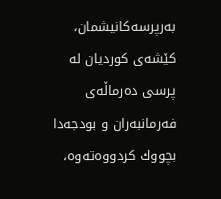به‌رپرسه‌كانیشمان، كێشه‌ی كوردیان له‌ پرسی ده‌رماڵه‌ی فه‌رمانبه‌ران و بودجه‌دا بچووك كردووه‌ته‌وه‌،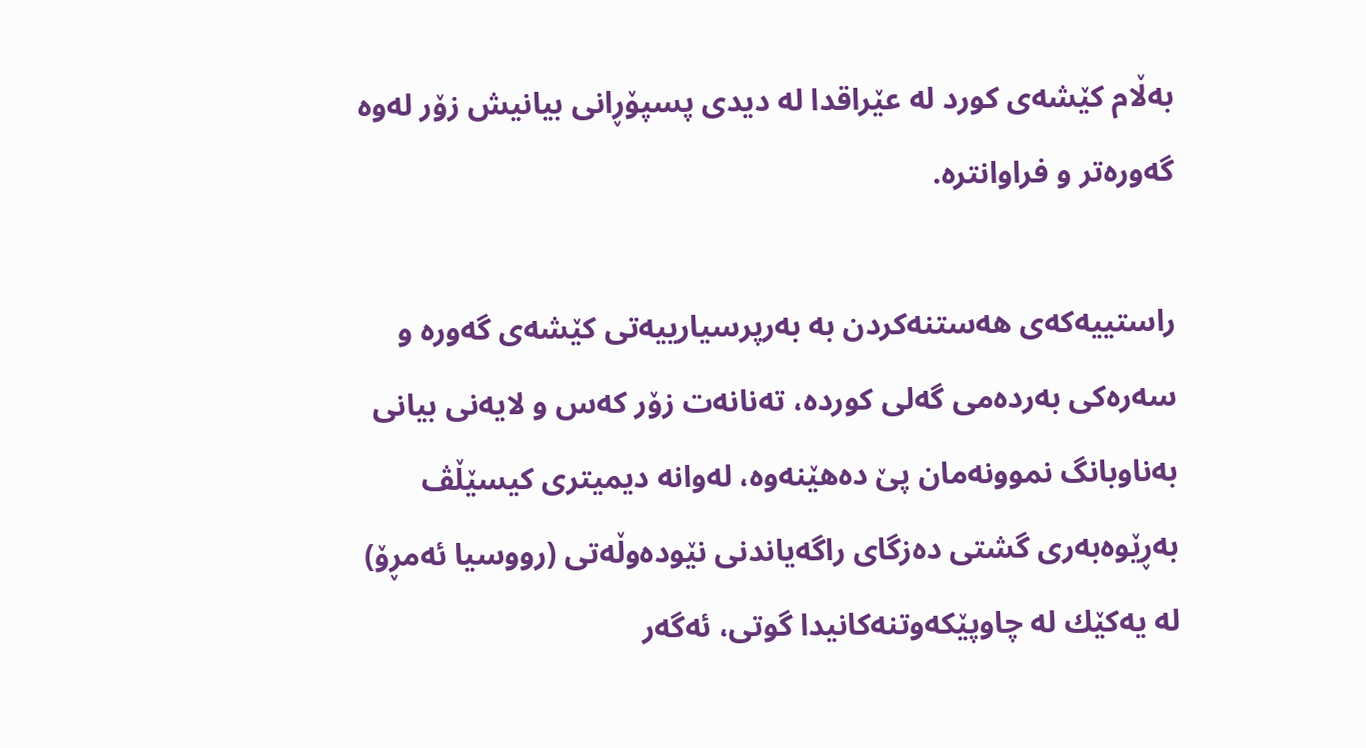به‌ڵام كێشه‌ی كورد له‌ عێراقدا له‌ دیدی پسپۆڕانی بیانیش زۆر له‌وه‌ گه‌وره‌تر و فراوانتره‌.

راستییه‌كه‌ی ھه‌ستنه‌كردن به‌ به‌رپرسیارییه‌تی كێشه‌ی گه‌وره‌ و سه‌ره‌كی به‌رده‌می گه‌لی كورده‌، ته‌نانه‌ت زۆر كه‌س و لایه‌نی بیانی به‌ناوبانگ نموونه‌مان پێ ده‌ھێنه‌وه‌، له‌وانه‌ دیمیتری كیسێڵڤ به‌ڕێوه‌به‌ری گشتی ده‌زگای راگه‌یاندنی نێوده‌وڵه‌تی (رووسیا ئه‌مڕۆ) له‌ یه‌كێك له‌ چاوپێكه‌وتنه‌كانیدا گوتی، ئه‌گه‌ر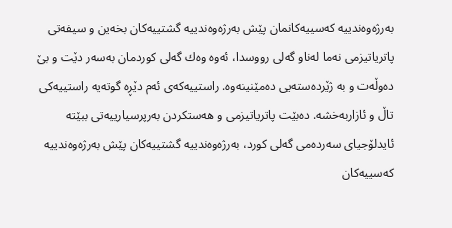به‌رژه‌وه‌ندییه‌ كه‌سییه‌كانمان پێش به‌رژه‌وه‌ندییه‌ گشتییه‌كان بخه‌ین و سیفه‌تی پاتریاتیزمی نه‌ما له‌ناو گه‌لی رووسدا، ئه‌وه‌ وه‌ك گه‌لی كوردمان به‌سه‌ر دێت و بێ ده‌وڵه‌ت و به‌ ژێرده‌سته‌یی ده‌مێنینه‌وه‌. راستییه‌كه‌ی ئه‌م دێڕه‌ گوته‌یه‌ راستییه‌كی تاڵ و ئازاربه‌خشه‌. ده‌بێت پاتریاتیزمی و ھه‌ستكردن به‌رپرسیارییه‌تی ببێته‌ ئایدلۆجیای سه‌رده‌می گه‌لی كورد، به‌رژه‌وه‌ندییه‌ گشتییه‌كان پێش به‌رژه‌وه‌ندییه‌ كه‌سییه‌كان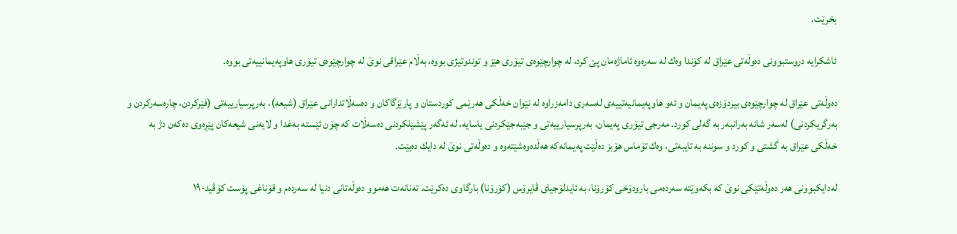بخرێت.

ئاشكرایه‌ دروستبوونی ده‌وڵه‌تی عێراق له‌ كۆندا وه‌ك له‌ سه‌ره‌وه‌ ئاماژه‌مان پێ كرد، له‌ چوارچێوه‌ی تیۆری ھێز و توندوتیژی بووه‌، به‌ڵام عێراقی نوێ له‌ چوارچێوه‌ی تیۆری ھاوپه‌یمانییه‌تی بووه‌.

ده‌وڵه‌تی عێراق له‌ چوارچێوه‌ی بیردۆزه‌ی په‌یمان و ئه‌و ھاوپه‌یمانیه‌تییه‌ی له‌سه‌ری دامه‌زراوه‌ له‌ نێوان خه‌ڵكی ھه‌رێمی كوردستان و پارێزگاكان و ده‌سه‌ڵاتدارانی عێراق (شیعه‌)، به‌رپرسیارییه‌تی (فێركردن، چاره‌سه‌ركردن و به‌رگریكردنی) له‌سه‌ر شانه‌ به‌رانبه‌ر به‌ گه‌لی كورد. مه‌رجی تیۆری په‌یمان، به‌رپرسیارییه‌تی و جێبه‌جێكردنی یاسایه‌، له‌ ئه‌گه‌ر پێشێلكردنی ده‌سه‌ڵات كه‌ چۆن ئێسته‌ به‌غدا و لایه‌نی شیعه‌كان پێڕه‌وی ده‌كه‌ن دژ به‌ خه‌ڵكی عێراق به‌ گشتی و كورد و سوننه‌ به‌ تایبه‌تی، وه‌ك تۆماس ھۆبز ده‌ڵێت په‌یمانه‌كه‌ ھه‌ڵده‌وه‌شێته‌وه‌ و ده‌وڵه‌تی نوێ له‌ دایك ده‌بێت.

له‌دایكبوونی ھه‌ر ده‌وڵه‌تێكی نوێ كه‌ بكه‌وێته‌ سه‌رده‌می بارودۆخی كۆرۆنا، به‌ ئایدلۆجیای ڤایرۆس (كۆرۆنا) بارگاوی ده‌كرێت. ته‌نانه‌ت ھه‌موو ده‌وڵه‌تانی دنیا له‌ سه‌رده‌م و قۆناغی پۆست كۆڤید-١٩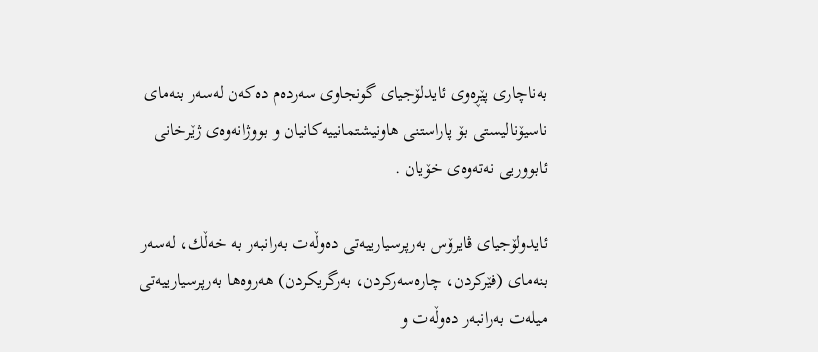به‌ناچاری پێڕه‌وی ئایدلۆجیای گونجاوی سه‌رده‌م ده‌كه‌ن له‌سه‌ر بنه‌مای ناسیۆنالیستی بۆ پاراستنی ھاونیشتمانییه‌كانیان و بووژانه‌وه‌ی ژێرخانی ئابووریی نه‌ته‌وه‌ی خۆیان .

ئایدولۆجیای ڤایرۆس به‌رپرسیارییه‌تی ده‌وڵه‌ت به‌رانبه‌ر به‌ خه‌ڵك، له‌سه‌ر بنه‌مای (فێركردن، چاره‌سه‌ركردن، به‌رگریكردن) ھه‌روه‌ھا به‌رپرسیارییه‌تی میله‌ت به‌رانبه‌ر ده‌وڵه‌ت و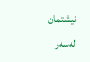نیشتمان له‌سه‌ر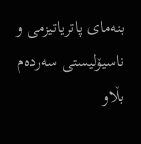بنه‌مای پاتریاتیزمی و ناسیۆلیستی سه‌رده‌م بڵاو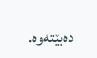ده‌بێته‌وه‌.